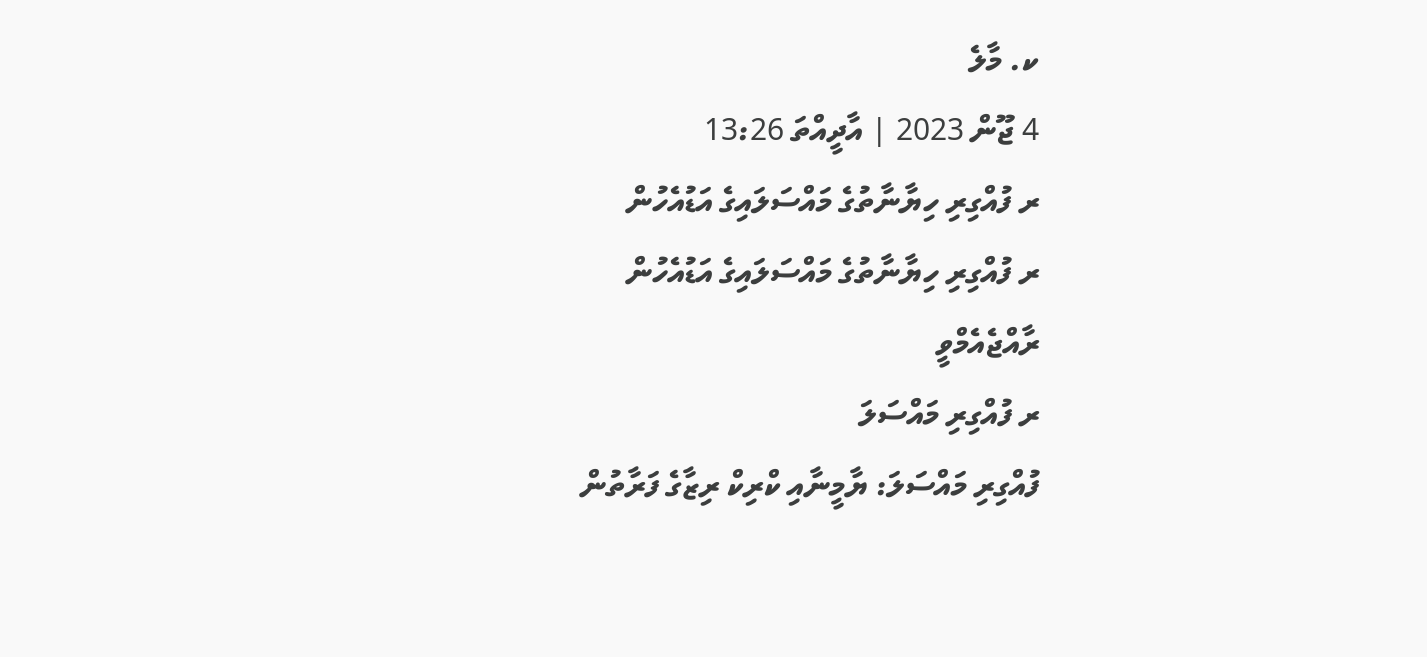ކ. މާލެ
4 ޖޫން 2023 | އާދީއްތަ 13:26
ރ ފުއްގިރި ހިޔާނާތުގެ މައްސަލައިގެ އަޑުއެހުން
ރ ފުއްގިރި ހިޔާނާތުގެ މައްސަލައިގެ އަޑުއެހުން
ރާއްޖެއެމްވީ
ރ ފުއްގިރި މައްސަލަ
ފުއްގިރި މައްސަލަ: ޔާމީނާއި ކްރިކް ރިޒާގެ ފަރާތުން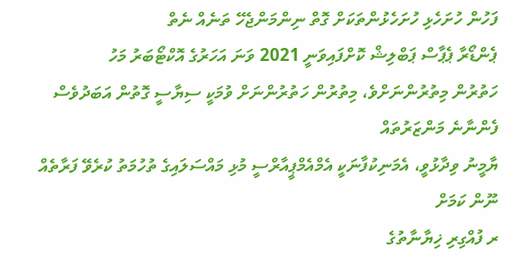ފަހުން ހުށަހެޅި ހުށަހެޅުންތަކަށް ގޮތް ނިންމަންޖެހޭ ތަނެއް ނެތް
ޕެންޑޯރާ ޕެޕާސް ޕަބްލިޝް ކޮށްފައިވަނީ 2021 ވަނަ އަހަރުގެ އޮކްޓޯބަރު މަހު
ހަތުރުން މިތުރުންނަށްވެ، މިތުރުން ހަތުރުންނަށް ވުމަކީ ސިޔާސީ ގޮތުން އަބަދުވެސް ފެންނާނެ މަންޒަރުތައް
ޔާމީނު ވިދާޅުވީ، އެމަނިކުފާނަކީ އެމްއެމްޕީއާރްސީ މުޅި މައްސަލައިގެ ތުހުމަތު ކުރެވޭ ފަރާތެއް ނޫން ކަމަށް
ރ ފުއްގިރި ޚިޔާނާތުގެ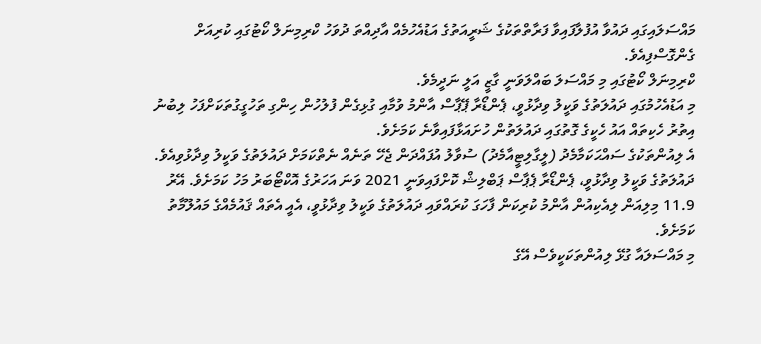މައްސަލައިގައި ދައުވާ އުފުލާފައިވާ ފަރާތްތަކުގެ ޝަރީއަތުގެ އަޑުއެހުމެއް އާދިއްތަ ދުވަހު ކްރިމިނަލް ކޯޓުގައި ކުރިއަށް ގެންގޮސްފިއެވެ.
ކްރިމިނަލް ކޯޓުގައި މި މައްސަލަ ބައްލަވަނީ ގާޒީ އަލީ ނަދީމެވެ.
މި އަޑުއެހުމުގައި ދައުލަތުގެ ވަކީލު ވިދާޅުވީ، ޕެންޑޯރާ ޕޭޕާސް އާންމު ވުމާއި ގުޅިގެން ފުލުހުން ހިންގި ތަހުގީގުތަކަށްފަހު ލިބުނު އިތުރު ހެކިތައް އައު ހެކީގެ ގޮތުގައި ދައުލަތުން ހުށައަޅާފައިވާނެ ކަމަށެވެ.
އެ ލިއުންތަކުގެ ސައްޙަކަމާމެދު (ލީގާލިޓީއާމެދު) ސުވާލު އުފައްދަން ޖެހޭ ތަނެއް ނެތްކަމަށް ދައުލަތުގެ ވަކީލު ވިދާޅުވިއެވެ.
ދައުލަތުގެ ވަކީލު ވިދާޅުވީ، ޕެންޑޯރާ ޕެޕާސް ޕަބްލިޝް ކޮށްފައިވަނީ 2021 ވަނަ އަހަރުގެ އޮކްޓޯބަރު މަހު ކަމަށެވެ. އޭރު 11.9 މިލިއަން ލިއެކިއުން އާންމު ކުރިކަން ފާހަގަ ކުރައްވައި ދައުލަތުގެ ވަކީލު ވިދާޅުވީ، އެއީ އެތައް ޤައުމެއްގެ މައުލޫމާތު ކަމަށެވެ.
މި މައްސަލައާ ގުޅޭ ލިއުންތަކަކީވެސް އޭގެ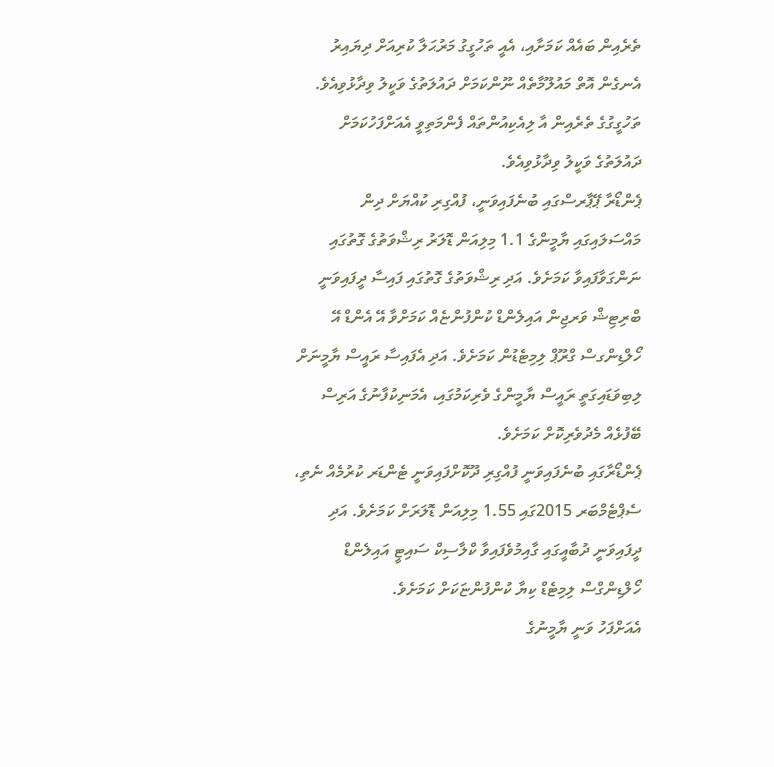ތެރެއިން ބައެއް ކަމަށާއި، އެއީ ތަހުގީގު މަރުޙަލާ ކުރިއަށް ދިޔައިރު އެނގެން އޮތް މައުލޫމާތެއް ނޫންކަމަށް ދައުލަތުގެ ވަކީލު ވިދާޅުވިއެވެ.
ތަހުގީގުގެ ތެރެއިން އާ ލިއެކިއުންތައް ފެންމަތިވީ އެއަށްފަހުކަމަށް ދައުލަތުގެ ވަކީލު ވިދާޅުވިއެވެ.
ޕެންޑޯރާ ޕޭޕާރސްގައި ބުނެފައިވަނީ، ފުއްގިރި ކުއްޔަށް ދިން މައްސަލައިގައި ޔާމީންގެ 1.1 މިލިއަން ޑޮލަރު ރިޝްވަތުގެ ގޮތުގައި ނަންގަވާފައިވާ ކަމަށެވެ. އަދި ރިޝްވަތުގެ ގޮތުގައި ފައިސާ ދީފައިވަނީ ބްރިޓިޝް ވަރޖިން އައިލެންޑް ކުންފުންޏެއް ކަމަށްވާ އޭ އެންޑް އޭ ހޯލްޑިންގސް ގްރޫޕް ލިމިޓެޑުން ކަމަށެވެ. އަދި އެފައިސާ ރައީސް ޔާމީނަށް ލިބިވަޑައިގަތީ ރައީސް ޔާމީންގެ ވެރިކަމުގައި، އެމަނިކުފާނުގެ އަރިސް ބޭފުޅެއް މެދުވެރިކޮށް ކަމަށެވެ.
ޕެންޑޯރާގައި ބުނެފައިވަނީ ފުއްގިރި ދޫކޮށްފައިވަނީ ޓެންޑަރ ކުރުމެއް ނެތި، ސެޕްޓެމްބަރ 2015ގައި 1.55 މިލިއަން ޑޮލަރަށް ކަމަށެވެ. އަދި ދީފައިވަނީ ދުބާއީގައި ގާއިމުވެފައިވާ ކްލާސިކް ސައިޓީ އައިލެންޑް ހޯލްޑިންގްސް ލިމިޓެޑް ކިޔާ ކުންފުންޏަކަށް ކަމަށެވެ.
އެއަށްފަހު ވަނީ ޔާމީނުގެ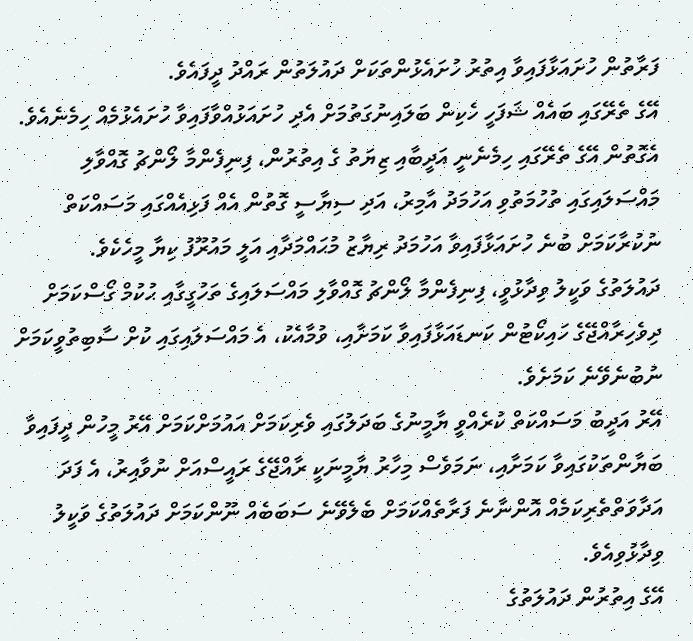ފަރާތުން ހުށައަޅާފައިވާ އިތުރު ހުށައެޅުންތަކަށް ދައުލަތުން ރައްދު ދީފައެވެ.
އޭގެ ތެރޭގައި ބައެއް ޝަފަހީ ހެކިން ބަލައިނުގަތުމަށް އެދި ހުށައަޅުއްވާފައިވާ ހުށައެޅުމެއް ހިމެނެއެވެ. އެގޮތުން އޭގެ ތެރޭގައި ހިމެނެނީ އަދީބާއި ޒިޔަތު ގެ އިތުރުން، ފިނިފެންމާ ލޯންޗު ގޮއްވާލި މައްސަލައިގައި ތުހުމަތުވި އަހުމަދު އާމިރު، އަދި ސިޔާސީ ގޮތުން އެއް ފަޅިއެއްގައި މަސައްކަތް ނުކުރާކަމަށް ބުނެ ހުށައަޅާފައިވާ އަހުމަދު ރިޔާޒު މުޙައްމަދާއި އަލީ މައުރޫފު ކިޔާ މީހެކެވެ.
ދައުލަތުގެ ވަކީލު ވިދާޅުވީ، ފިނިފެންމާ ލޯންޗު ގޮއްވާލި މައްސަލައިގެ ތަހުގީގާއި ޙުކުމް ގޯސްކަމަށް ދިވެހިރާއްޖޭގެ ހައިކޯޓުން ކަނޑައަޅާފައިވާ ކަމަށާއި، ވުމާއެކު، އެ މައްސަލައިގައި ކުށް ސާބިތުވީކަމަށް ނުބުނެވޭނެ ކަމަށެވެ.
އޭރު އަދީބު މަސައްކަތް ކުރެއްވީ ޔާމީނުގެ ބަދަލުގައި ވެރިކަމަށް އައުމަށްކަމަށް އޭރު މީހުން ދީފައިވާ ބަޔާންތަކުގައިވާ ކަމަށާއި، ނަމަވެސް މިހާރު ޔާމީނަކީ ރާއްޖޭގެ ރައީސްއަށް ނުވާއިރު، އެ ފަދަ އަދާވަތްތެރިކަމެއް އޮންނާނެ ފަރާތެއްކަމަށް ބެލެވޭނެ ސަބަބެއް ނޫންކަމަށް ދައުލަތުގެ ވަކީލު ވިދާޅުވިއެވެ.
އޭގެ އިތުރުން ދައުލަތުގެ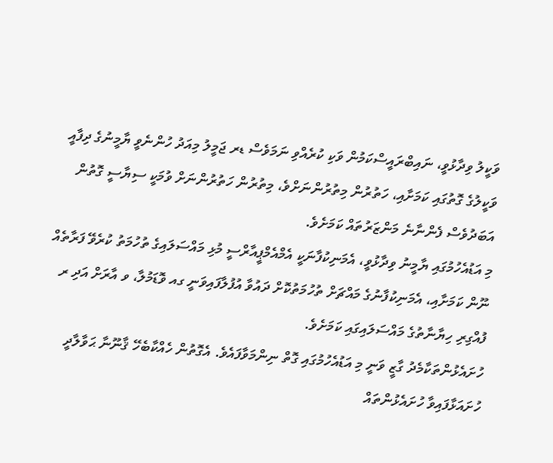ވަކީލު ވިދާޅުވީ، ނައިބްރައީސްކަމުން ވަކި ކުރެއްވި ނަމަވެސް ޑރ ޖަމީލު މިއަދު ހުންނެވީ ޔާމީނުގެ ދިފާއީ ވަކީލުގެ ގޮތުގައި ކަމަށާއި، ހަތުރުން މިތުރުންނަށްވެ، މިތުރުން ހަތުރުންނަށް ވުމަކީ ސިޔާސީ ގޮތުން އަބަދުވެސް ފެންނާނެ މަންޒަރުތައް ކަމަށެވެ.
މި އަޑުއެހުމުގައި ޔާމީނު ވިދާޅުވީ، އެމަނިކުފާނަކީ އެމްއެމްޕީއާރްސީ މުޅި މައްސަލައިގެ ތުހުމަތު ކުރެވޭ ފަރާތެއް ނޫން ކަމަށާއި، އެމަނިކުފާނުގެ މައްޗަށް ތުހުމަތުކޮށް ދައުވާ އުފުލާފައިވަނީ ގއ ވޮޑަމުލާ، ވ އާރަށް އަދި ރ ފުއްގިރި ހިޔާނާތުގެ މައްސަލައިގައި ކަމަށެވެ.
ހުށައެޅުންތަކާމެދު ގާޒީ ވަނީ މި އަޑުއެހުމުގައި ގޮތް ނިންމަވާފައެވެ. އެގޮތުން ހެއްކާބެހޭ ޤާނޫނާ ޙަވާލާދީ ހުށައަޅާފައިވާ ހުށައެޅުންތައް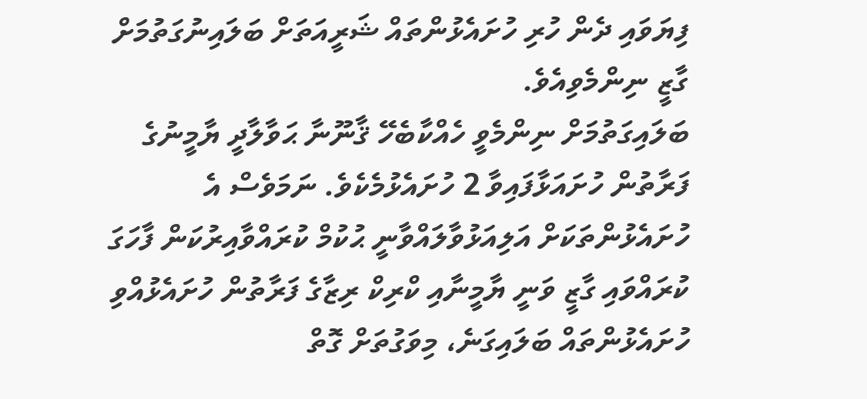ފިޔަވައި ދެން ހުރި ހުށައެޅުންތައް ޝަރީއަތަށް ބަލައިނުގަތުމަށް ގާޒީ ނިންމެވިއެވެ.
ބަލައިގަތުމަށް ނިންމެވީ ހެއްކާބެހޭ ޤާނޫނާ ޙަވާލާދީ ޔާމީނުގެ ފަރާތުން ހުށައަޅާފައިވާ 2 ހުށައެޅުމެކެވެ. ނަމަވެސް އެ ހުށައެޅުންތަކަށް އަލިއަޅުވާލައްވާނީ ޙުކުމް ކުރައްވާއިރުކަން ފާހަގަ ކުރައްވައި ގާޒީ ވަނީ ޔާމީނާއި ކްރިކް ރިޒާގެ ފަރާތުން ހުށައެޅުއްވި ހުށައެޅުންތައް ބަލައިގަނެ، މިވަގުތަށް ގޮތް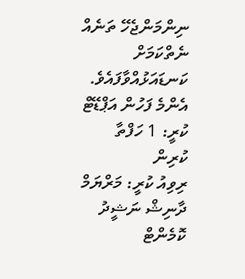ނިންމަންޖެހޭ ތަނެއް ނެތްކަމަށް ކަނޑައަޅުއްވާފައެވެ.
އެންމެ ފަހުން އަޕްޑޭޓް ކުރީ: 1 ހަފްތާ ކުރިން
ރިވިއު ކުރީ: މަރްޔަމް ދާނިޝް ނަޝީދު
ކޮމެންޓް